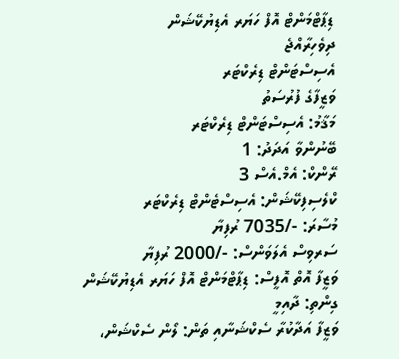ޑިޕާޓްމަންޓް އޮފް ހަޔަރ އެޑިޔުކޭޝަން
ދިވެހިރާއްޖެ
އެސިސްޓަންޓް ޑިރެކްޓަރ
ވަޒީފާގެ ފުރުސަތު
މަޤާމު: އެސިސްޓަންޓް ޑިރެކްޓަރ
ބޭނުންވާ އަދަދު: 1
ރޭންކް: އެމް.އެސް 3
ކްލެސިފިކޭޝަން: އެސިސްޓެންޓް ޑިރެކްޓަރ
މުސާރަ: -/7035 ރުފިޔާ
ސަރވިސް އެލަވަންސް: -/2000 ރުފިޔާ
ވަޒީފާ އޮތް އޮފީސް: ޑިޕާޓްމަންޓް އޮފް ހަޔަރ އެޑިޔުކޭޝަން
ގިންތި: ދާއިމީ
ވަޒީފާ އަދާކުރާ ސެކްޝަނާއި ތަން: ލޯން ސެކްޝަން،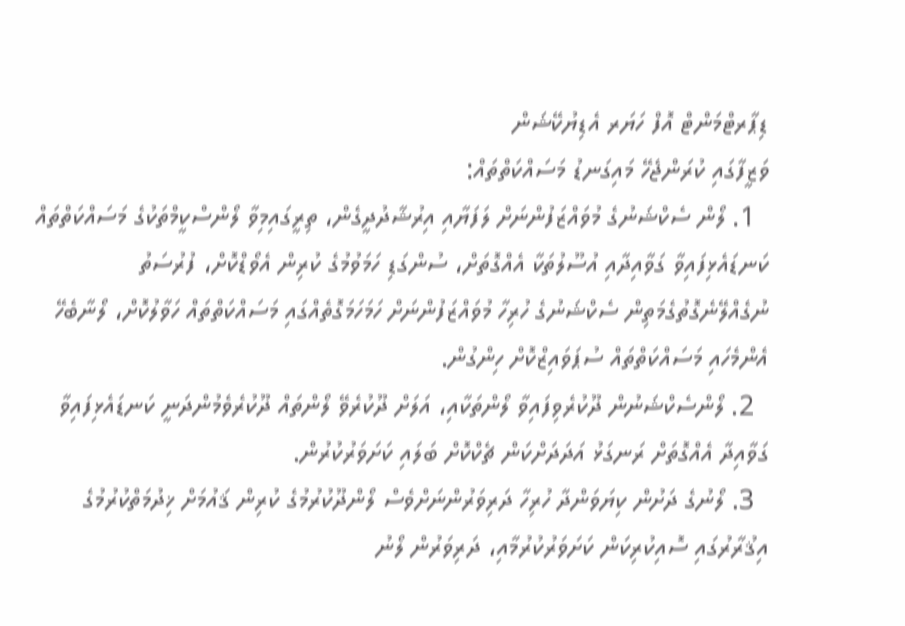ޑިޕާރޓްމަންޓް އޮފް ހަޔަރ އެޑިޔުކޭޝަން
ވަޒީފާގައި ކުރަންޖެހޭ މައިގަނޑު މަސައްކަތްތައް:
  1. ލޯން ސެކްޝަނުގެ މުވައްޒަފުންނަށް ލަފަޔާއި އިރުޝާދުދީގެން، ތިރީގައިމިވާ ލޯންސްކީމްތަކުގެ މަސައްކަތްތައް ކަނޑައެޅިފައިވާ ގަވާއިދާއި އުސޫލުތަކާ އެއްގޮތަށް، ސުންގަޑި ހަމަވުމުގެ ކުރިން އެވޯޑްކޮށް، ފުރުސަތު ނުގެއްލޭނެގޮތުގެމަތިން ސެކްޝަނުގެ ހުރިހާ މުވައްޒަފުންނަށް ހަމަހަމަގޮތެއްގައި މަސައްކަތްތައް ހަވާލުކޮށް، ލޯނާބެހޭ އެންމެހައި މަސައްކަތްތައް ސުޕަވައިޒްކޮށް ހިންގުން.
  2. ލޯންސެކްޝަނުން ދޫކުރެވިފައިވާ ލޯންތަކާއި، އަލަށް ދޫކުރެވޭ ލޯންތައް ދޫކުރެވެމުންދަނީ ކަނޑައެޅިފައިވާ ގަވާއިދާ އެއްގޮތަށް ރަނގަޅު އަދަދަށްކަން ޗެކްކޮށް ބަލައި ކަށަވަރުކުރުން.
  3. ލޯނުގެ ދަށުން ކިޔަވަންދާ ހުރިހާ ދަރިވަރުންނަށްވެސް ލޯންދޫކުރުމުގެ ކުރިން ޤައުމަށް ޚިދުމަތްކުރުމުގެ އިޤުރާރުގައި ސޮއިކުރިކަން ކަށަވަރުކުރުމާއި، ދަރިވަރުން ލޯނު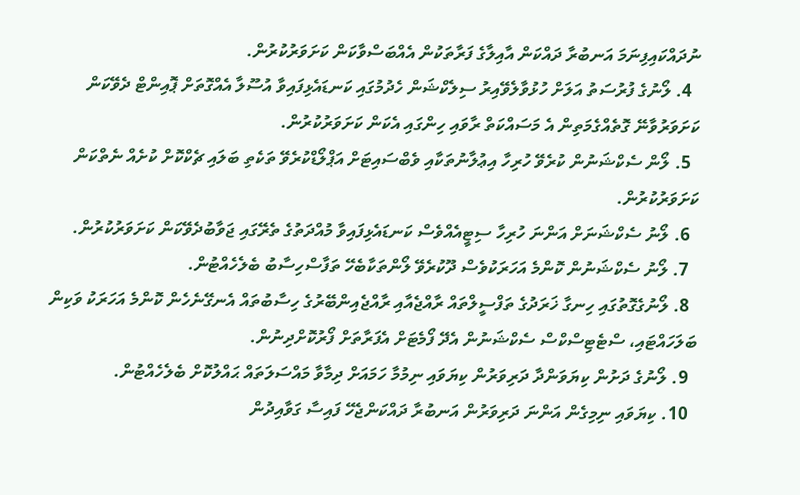ނުދައްކައިފިނަމަ އަނބުރާ ދައްކަން އާއިލާގެ ފަރާތަކުން އެއްބަސްވާކަން ކަށަވަރުކުރުން.
  4. ލޯނުގެ ފުރުސަތު އަލަށް ހުޅުވާލެވޭއިރު ސިލެކްޝަން ހެދުމުގައި ކަނޑައެޅިފައިވާ އުސޫލާ އެއްގޮތަށް ޕޮއިންޓް ދެވޭކަން ކަށަވަރުވާނޭ ގޮތެއްގެމަތިން އެ މަސައްކަތް ރާވައި ހިންގައި އެކަން ކަށަވަރުކުރުން.
  5. ލޯން ސެކްޝަނުން ކުރެވޭ ހުރިހާ އިޢުލާނުތަކާއި ވެބްސައިޓަށް އަޕްލޯޑްކުރެވޭ ތަކެތި ބަލައި ޗެކްކޮށް ކުށެއް ނެތްކަން ކަށަވަރުކުރުން.
  6. ލޯނު ސެކްޝަނަށް އަންނަ ހުރިހާ ސިޓީއެއްވެސް ކަނޑައެޅިފައިވާ މުއްދަތުގެ ތެރޭގައި ޖަވާބުދެވޭކަން ކަށަވަރުކުރުން.
  7. ލޯނު ސެކްޝަނުން ކޮންމެ އަހަރަކުވެސް ދޫކުރެވޭ ލޯންތަކާބެހޭ ތަފާސްހިސާބު ބެލެހެއްޓުން.
  8. ލޯނުގެގޮތުގައި ހިނގާ ޚަރަދުގެ ތަފްސީލްތައް ރާއްޖެއާއި ރާއްޖެއިންބޭރުގެ ހިސާބުތައް އެނގޭނެހެން ކޮންމެ އަހަރަކު ވަކިން ބަލަހައްޓައި، ސްޓެޓިސްކްސް ސެކްޝަނުން އެދޭ ފޯމެޓަށް އެފަރާތަށް ފޯރުކޮށްދިނުން.
  9. ލޯނުގެ ދަށުން ކިޔަވަންދާ ދަރިވަރުން ކިޔަވައި ނިމުމާ ހަމައަށް ދިމާވާ މައްސަލަތައް ޙައްލުކޮށް ބެލެހެއްޓުން.
  10. ކިޔަވައި ނިމިގެން އަންނަ ދަރިވަރުން އަނބުރާ ދައްކަންޖެހޭ ފައިސާ ގަވާއިދުން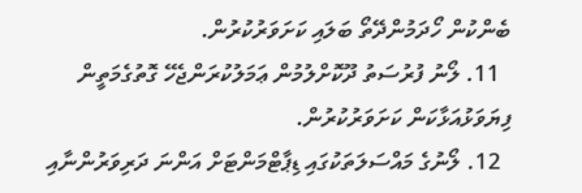ބެންކުން ހޯދަމުންދޭތޯ ބަލައި ކަށަވަރުކުރުން.
  11. ލޯނު ފުރުސަތު ދޫކޮށްލުމުން ޢަމަލުކުރަންޖެހޭ ގޮތުގެމަތީން ފިޔަވަޅުއަޅާކަން ކަށަވަރުކުރުން.
  12. ލޯނުގެ މައްސަލަތަކުގައި ޑިޕާޓްމަންޓަށް އަންނަ ދަރިވަރުންނާއި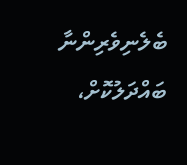ބެލެނިވެރިންނާ ބައްދަލުކޮށް،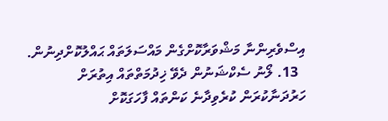އިސްވެރިންނާ މަޝްވަރާކޮށްގެން މައްސަލަތައް ޙައްލުކޮށްދިނުން.
  13. ލޯނު ސެކްޝަނުން ދެވޭ ޚިދުމަތްތައް އިތުރަށް ހަރުދަނާކުރަން ކުރެވިދާނެ ކަންތައް ފާހަގަކޮށް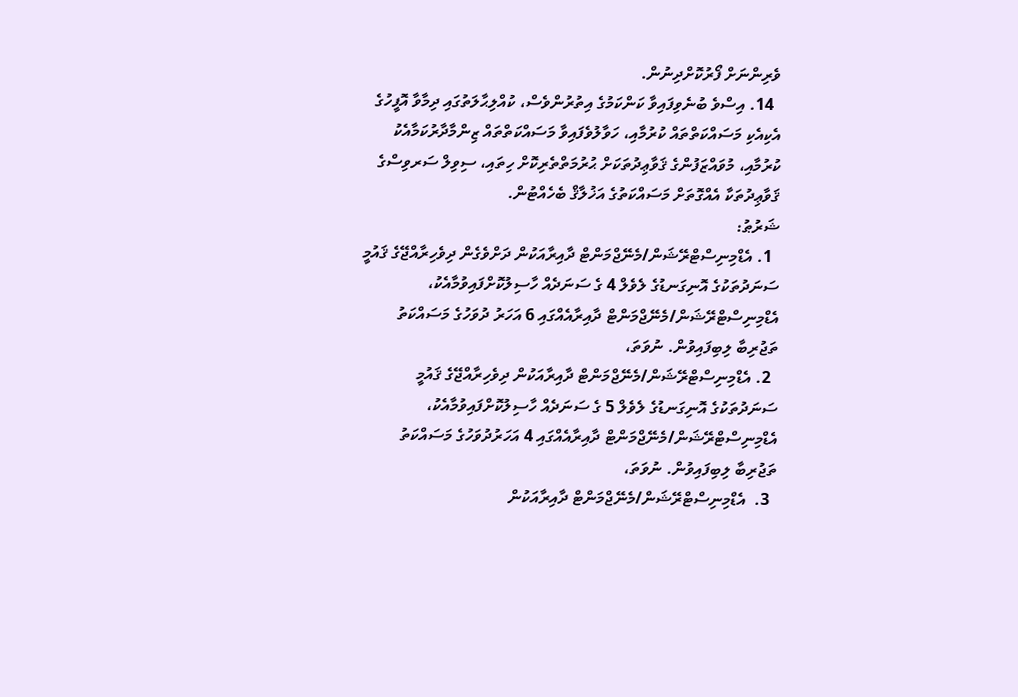ވެރިންނަށް ފޯރުކޮށްދިނުން.
  14. އިސްވެ ބުނެވިފައިވާ ކަންކަމުގެ އިތުރުންވެސް، ކުއްލިޙާލަތުގައި ދިމާވާ އޮފީހުގެ އެކިއެކި މަސައްކަތްތައް ކުރުމާއި، ހަވާލުވެފައިވާ މަސައްކަތްތައް ޒިންމާދާރުކަމާއެކު ކުރުމާއި، މުވައްޒަފުންގެ ޤަވާޢިދުތަކަށް ޙުރުމަތްތެރިކޮށް ހިތައި، ސިވިލް ސަރވިސްގެ ޤަވާޢިދުތަކާ އެއްގޮތަށް މަސައްކަތުގެ އަޚުލާޤް ބެހެއްޓުން.
ޝަރުޠު:
  1. އެޑްމިނިސްޓްރޭޝަން/މެނޭޖްމަންޓް ދާއިރާއަކުން ދަށްވެގެން ދިވެހިރާއްޖޭގެ ޤައުމީ ސަނަދުތަކުގެ އޮނިގަނޑުގެ ލެވެލް 4 ގެ ސަނަދެއް ހާސިލުކޮށްފައިވުމާއެކު، އެޑްމިނިސްޓްރޭޝަން/މެނޭޖްމަންޓް ދާއިރާއެއްގައި 6 އަހަރު ދުވަހުގެ މަސައްކަތު ތަޖުރިބާ ލިބިފައިވުން. ނުވަތަ،
  2. އެޑްމިނިސްޓްރޭޝަން/މެނޭޖްމަންޓް ދާއިރާއަކުން ދިވެހިރާއްޖޭގެ ޤައުމީ ސަނަދުތަކުގެ އޮނިގަނޑުގެ ލެވެލް 5 ގެ ސަނަދެއް ހާސިލުކޮށްފައިވުމާއެކު، އެޑްމިނިސްޓްރޭޝަން/މެނޭޖްމަންޓް ދާއިރާއެއްގައި 4 އަހަރުދުވަހުގެ މަސައްކަތު ތަޖުރިބާ ލިބިފައިވުން. ނުވަތަ،
  3.  އެޑްމިނިސްޓްރޭޝަން/މެނޭޖްމަންޓް ދާއިރާއަކުން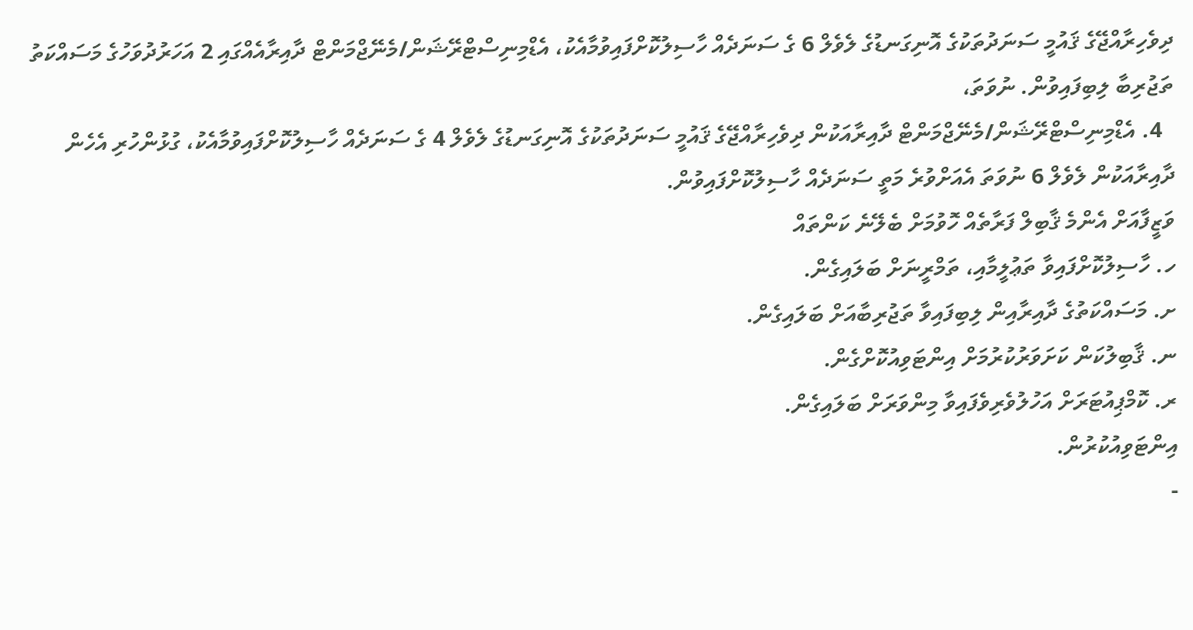ދިވެހިރާއްޖޭގެ ޤައުމީ ސަނަދުތަކުގެ އޮނިގަނޑުގެ ލެވެލް 6 ގެ ސަނަދެއް ހާސިލުކޮށްފައިވުމާއެކު، އެޑްމިނިސްޓްރޭޝަން/މެނޭޖްމަންޓް ދާއިރާއެއްގައި 2 އަހަރުދުވަހުގެ މަސައްކަތު ތަޖުރިބާ ލިބިފައިވުން. ނުވަތަ،
  4. އެޑްމިނިސްޓްރޭޝަން/މެނޭޖްމަންޓް ދާއިރާއަކުން ދިވެހިރާއްޖޭގެ ޤައުމީ ސަނަދުތަކުގެ އޮނިގަނޑުގެ ލެވެލް 4 ގެ ސަނަދެއް ހާސިލުކޮށްފައިވުމާއެކު، ގުޅުންހުރި އެހެން ދާއިރާއަކުން ލެވެލް 6 ނުވަތަ އެއަށްވުރެ މަތީ ސަނަދެއް ހާސިލުކޮށްފައިވުން.
ވަޒީފާއަށް އެންމެ ޤާބިލް ފަރާތެއް ހޮވުމަށް ބެލޭނެ ކަންތައް
ހ. ހާސިލުކޮށްފައިވާ ތަޢުލީމާއި، ތަމްރީނަށް ބަލައިގެން.
ށ. މަސައްކަތުގެ ދާއިރާއިން ލިބިފައިވާ ތަޖުރިބާއަށް ބަލައިގެން.
ނ. ޤާބިލުކަން ކަށަވަރުކުރުމަށް އިންޓަވިއުކޮށްގެން.
ރ. ކޮމްޕިއުޓަރަށް އަހުލުވެރިވެފައިވާ މިންވަރަށް ބަލައިގެން.
އިންޓަވިއުކުރުން.
-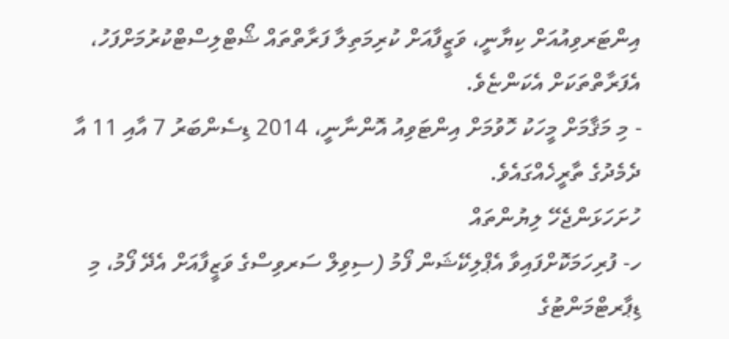އިންޓަރވިއުއަށް ކިޔާނީ، ވަޒީފާއަށް ކުރިމަތިލާ ފަރާތްތައް ޝޯޓްލިސްޓްކުރުމަށްފަހު، އެފަރާތްތަކަށް އެކަންޏެވެ.
- މި މަޤާމަށް މީހަކު ހޮވުމަށް އިންޓަވިއު އޮންނާނީ، 2014 ޑިސެންބަރު 7 އާއި 11 އާ ދެމެދުގެ ތާރީޚެއްގައެވެ.
ހުށަހަޅަންޖެހޭ ލިޔުންތައް
ހ- ފުރިހަމަކޮށްފައިވާ އެޕްލިކޭޝަން ފޯމު (ސިވިލް ސަރވިސްގެ ވަޒީފާއަށް އެދޭ ފޯމު، މި ޑިޕާރޓްމަންޓުގެ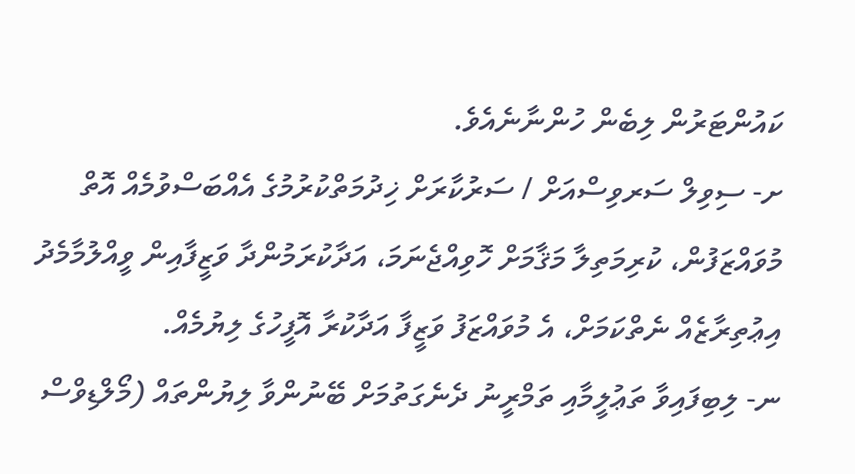ކައުންޓަރުން ލިބެން ހުންނާނެއެވެ.
ށ- ސިވިލް ސަރވިސްއަށް / ސަރުކާރަށް ޚިދުމަތްކުރުމުގެ އެއްބަސްވުމެއް އޮތް މުވައްޒަފުން، ކުރިމަތިލާ މަޤާމަށް ހޮވިއްޖެނަމަ، އަދާކުރަމުންދާ ވަޒީފާއިން ވީއްލުމާމެދު އިޢުތިރާޒެއް ނެތްކަމަށް، އެ މުވައްޒަފު ވަޒީފާ އަދާކުރާ އޮފީހުގެ ލިޔުމެއް.
ނ- ލިބިފައިވާ ތަޢުލީމާއި ތަމްރީނު ދެނެގަތުމަށް ބޭނުންވާ ލިޔުންތައް (މޯލްޑިވްސް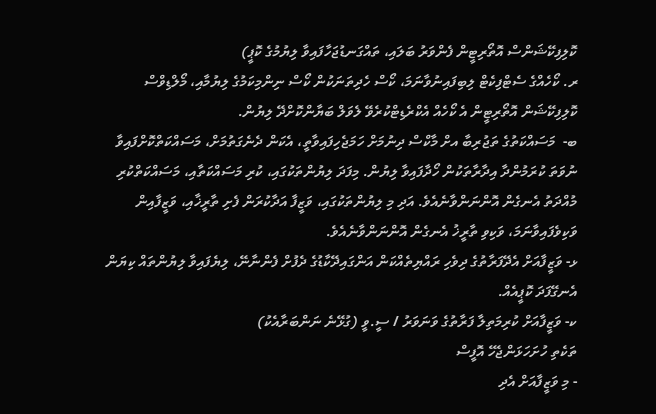ކޮލިފިކޭޝަންސް އޮތޯރިޓީން ފެންވަރު ބަލައި، ތައްގަނޑުޖަހާފައިވާ ލިޔުމުގެ ކޮޕީ)
ރ. ކޯހެއްގެ ސެޓްފިކެޓް ލިބިފައިނުވާނަމަ، ކޯސް ހެދިތަނަކުން ކޯސް ނިންމިކަމުގެ ލިޔުމާއި، މޯލްޑިވްސް ކޮލިފިކޭޝަން އޮތޯރިޓީން އެ ކޯހެއް އެކްރެޑިޓްކުރެވޭ ލެވަލް ބަޔާންކޮށްދޭ ލިޔުން.
ބ-  މަސައްކަތުގެ ތަޖުރިބާ އށް މާކްސް ދިނުމަށް ހަމަޖެހިފައިވާތީ، އެކަން ދެނެގަތުމަށް، މަސައްކަތްކޮށްފައިވާ ނުވަތަ ކުރަމުންދާ އިދާރާތަކުން ހޯދާފައިވާ ލިޔުން. މިފަދަ ލިޔުންތަކުގައި، ކުރި މަސައްކަތާއި، މަސައްކަތްކުރި މުއްދަތު އެނގެން އޮންނަންވާނެއެވެ. އަދި މި ލިޔުންތަކުގައި، ވަޒީފާ އަދާކުރަން ފެށި ތާރީޚާއި، ވަޒީފާއިން ވަކިވެފައިވާނަމަ، ވަކިވި ތާރީޚު އެނގެން އޮންނަންވާނެއެވެ.
ޅ- ވަޒީފާއަށް އެދޭފަރާތުގެ ދިވެހި ރައްޔިތެއްކަން އަންގައިދޭކާޑުގެ ދެފުށް ފެންނާނޭ، ލިޔެފައިވާ ލިޔުންތައް ކިޔަން އެނގޭފަދަ ކޮޕީއެއް.
ކ- ވަޒީފާއަށް ކުރިމަތިލާ ފަރާތުގެ ވަނަވަރު / ސީ.ވީ (ގުޅޭނެ ނަންބަރާއެކު)
ތަކެތި ހުށަހަޅަންޖެހޭ އޮފީސް
- މި ވަޒީފާއަށް އެދި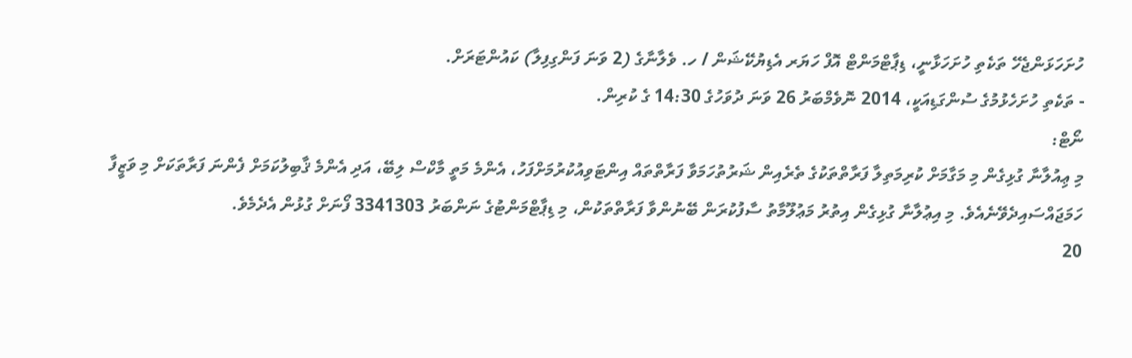ހުށަހަޅަންޖެހޭ ތަކެތި ހުށަހަޅާނީ، ޑިޕާޓްމަންޓް އޮފް ހަޔަރ އެޑިޔުކޭޝަން / ހ. ވެލާނާގެ (2 ވަނަ ފަންގިފިލާ) ކައުންޓަރަށް.
- ތަކެތި ހުށަހެޅުމުގެ ސުންގަޑިއަކީ، 2014 ނޮވެމްބަރު 26 ވަނަ ދުވަހުގެ 14:30 ގެ ކުރިން.
ނޯޓް:
މި ޢިއުލާނާ ގުޅިގެން މި މަގާމަށް ކުރިމަތިލާ ފަރާތްތަކުގެ ތެރެއިން ޝަރުތުހަމަވާ ފަރާތްތައް އިންޓަވިއުކުރުމަށްފަހު، އެންމެ މަތީ މާކްސް ލިބޭ، އަދި އެންމެ ޤާބިލުކަމަށް ފެންނަ ފަރާތަކަށް މި ވަޒީފާ ހަމަޖައްސައިދެވޭނެއެވެ. މި އިޢުލާނާ ގުޅިގެން އިތުރު މަޢުލޫމާތު ސާފުކުރަން ބޭނުންވާ ފަރާތްތަކުން، މި ޑިޕާޓްމަންޓުގެ ނަންބަރު 3341303 ފޯނަށް ގުޅުން އެދެމެވެ.
20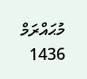މުޙައްރަމް 1436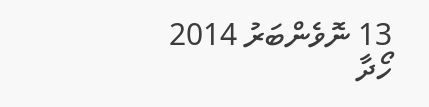13 ނޮވެންބަރު 2014
ހޯދާ